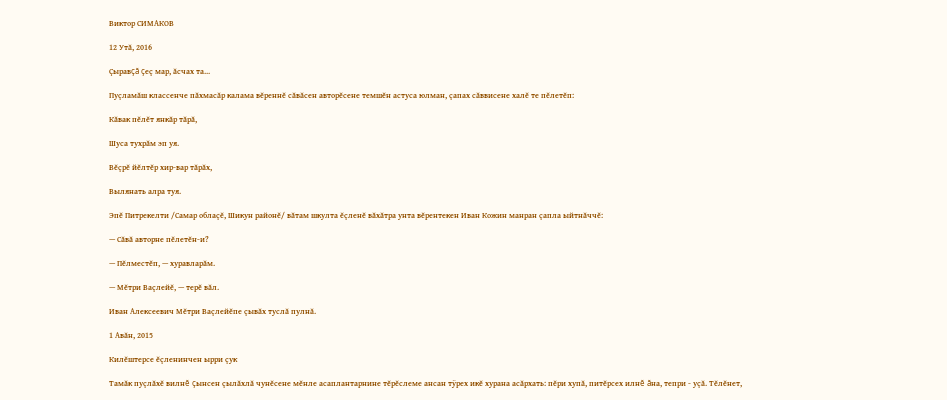Виктор СИМАКОВ

12 Утă, 2016

Çыравçă çеç мар, ăсчах та...

Пуçламăш классенче пăхмасăр калама вĕреннĕ сăвăсен авторĕсене темшĕн астуса юлман, çапах сăввисене халĕ те пĕлетĕп:

Кăвак пĕлĕт янкăр тăрă,

Шуса тухрăм эп уя.

Вĕçрĕ йĕлтĕр хир-вар тăрăх,

Вылянать алра туя.

Эпĕ Питрекелти /Самар облаçĕ, Шикун районĕ/ вăтам шкулта ĕçленĕ вăхăтра унта вĕрентекен Иван Кожин манран çапла ыйтнăччĕ:

— Сăвă авторне пĕлетĕн-и?

— Пĕлместĕп, — хуравларăм.

— Мĕтри Ваçлейĕ, — терĕ вăл.

Иван Алексеевич Мĕтри Ваçлейĕпе çывăх туслă пулнă.

1 Авăн, 2015

Килĕштерсе ĕçленинчен ырри çук

Тамăк пуçлăхĕ вилнĕ çынсен çылăхлă чунĕсене мĕнле асаплантарнине тĕрĕслеме ансан тÿрех икĕ хурана асăрхать: пĕри хупă, питĕрсех илнĕ ăна, тепри - уçă. Тĕлĕнет,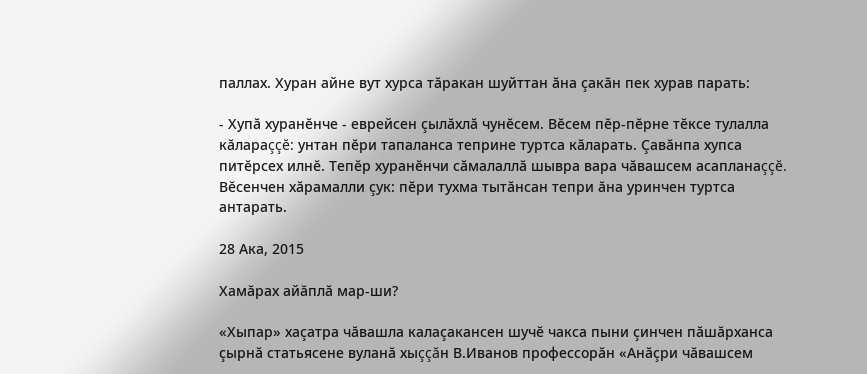паллах. Хуран айне вут хурса тăракан шуйттан ăна çакăн пек хурав парать:

- Хупă хуранĕнче - еврейсен çылăхлă чунĕсем. Вĕсем пĕр-пĕрне тĕксе тулалла кăлараççĕ: унтан пĕри тапаланса теприне туртса кăларать. Çавăнпа хупса питĕрсех илнĕ. Тепĕр хуранĕнчи сăмалаллă шывра вара чăвашсем асапланаççĕ. Вĕсенчен хăрамалли çук: пĕри тухма тытăнсан тепри ăна уринчен туртса антарать.

28 Ака, 2015

Хамăрах айăплă мар-ши?

«Хыпар» хаçатра чăвашла калаçакансен шучĕ чакса пыни çинчен пăшăрханса çырнă статьясене вуланă хыççăн В.Иванов профессорăн «Анăçри чăвашсем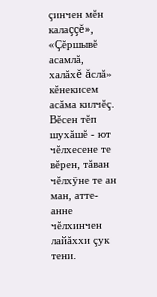çинчен мĕн калаççĕ», «Çĕршывĕ асамлă, халăхĕ ăслă» кĕнекисем асăма килчĕç. Вĕсен тĕп шухăшĕ - ют чĕлхесене те вĕрен, тăван чĕлхÿне те ан ман, атте-анне чĕлхинчен лайăххи çук тени.